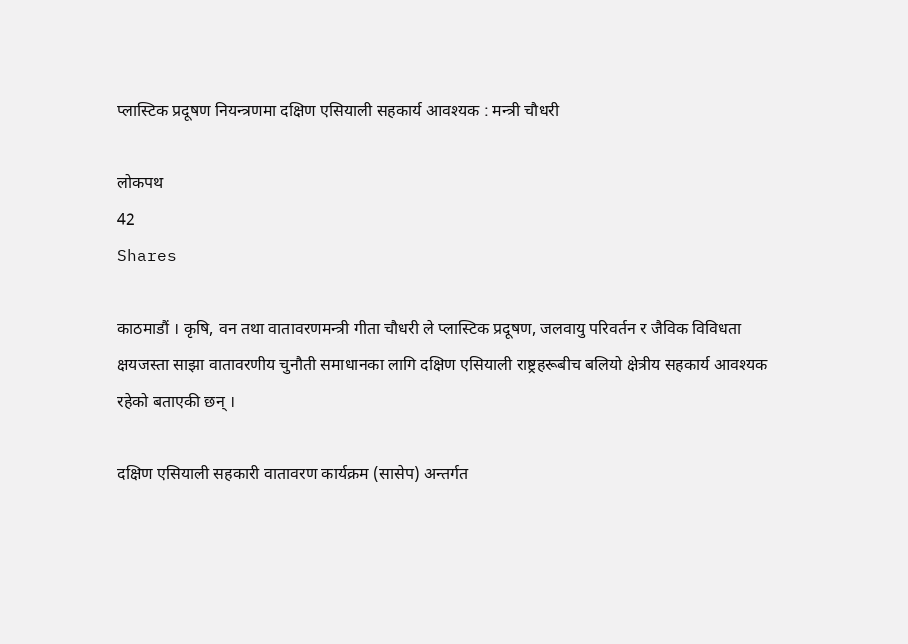प्लास्टिक प्रदूषण नियन्त्रणमा दक्षिण एसियाली सहकार्य आवश्यक : मन्त्री चौधरी

लोकपथ
42
Shares

काठमाडौं । कृषि, वन तथा वातावरणमन्त्री गीता चौधरी ले प्लास्टिक प्रदूषण, जलवायु परिवर्तन र जैविक विविधता क्षयजस्ता साझा वातावरणीय चुनौती समाधानका लागि दक्षिण एसियाली राष्ट्रहरूबीच बलियो क्षेत्रीय सहकार्य आवश्यक रहेको बताएकी छन् ।

दक्षिण एसियाली सहकारी वातावरण कार्यक्रम (सासेप) अन्तर्गत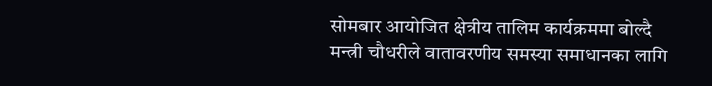सोमबार आयोजित क्षेत्रीय तालिम कार्यक्रममा बोल्दै मन्त्री चौधरीले वातावरणीय समस्या समाधानका लागि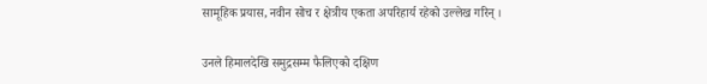सामूहिक प्रयास, नवीन सोच र क्षेत्रीय एकता अपरिहार्य रहेको उल्लेख गरिन् ।

उनले हिमालदेखि समुद्रसम्म फैलिएको दक्षिण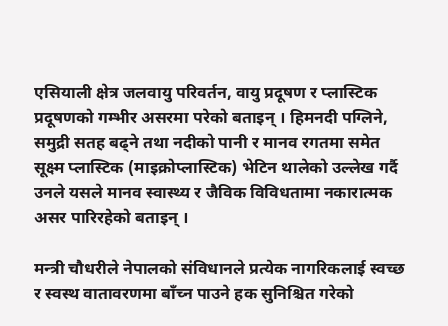एसियाली क्षेत्र जलवायु परिवर्तन, वायु प्रदूषण र प्लास्टिक प्रदूषणको गम्भीर असरमा परेको बताइन् । हिमनदी पग्लिने, समुद्री सतह बढ्ने तथा नदीको पानी र मानव रगतमा समेत सूक्ष्म प्लास्टिक (माइक्रोप्लास्टिक) भेटिन थालेको उल्लेख गर्दै उनले यसले मानव स्वास्थ्य र जैविक विविधतामा नकारात्मक असर पारिरहेको बताइन् ।

मन्त्री चौधरीले नेपालको संविधानले प्रत्येक नागरिकलाई स्वच्छ र स्वस्थ वातावरणमा बाँच्न पाउने हक सुनिश्चित गरेको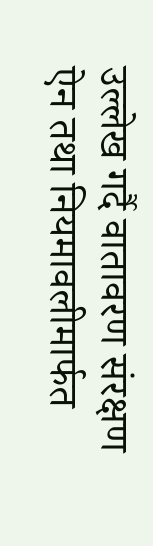उल्लेख गर्दै वातावरण संरक्षण ऐन तथा नियमावलीमार्फत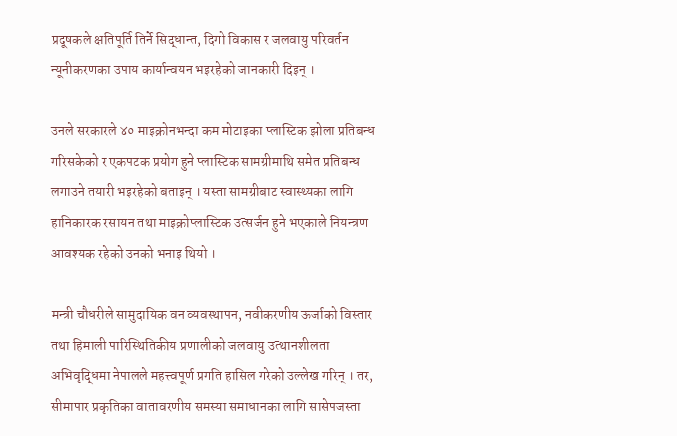प्रदूषकले क्षतिपूर्ति तिर्ने सिद्धान्त, दिगो विकास र जलवायु परिवर्तन न्यूनीकरणका उपाय कार्यान्वयन भइरहेको जानकारी दिइन् ।

उनले सरकारले ४० माइक्रोनभन्दा कम मोटाइका प्लास्टिक झोला प्रतिबन्ध गरिसकेको र एकपटक प्रयोग हुने प्लास्टिक सामग्रीमाथि समेत प्रतिबन्ध लगाउने तयारी भइरहेको बताइन् । यस्ता सामग्रीबाट स्वास्थ्यका लागि हानिकारक रसायन तथा माइक्रोप्लास्टिक उत्सर्जन हुने भएकाले नियन्त्रण आवश्यक रहेको उनको भनाइ थियो ।

मन्त्री चौधरीले सामुदायिक वन व्यवस्थापन, नवीकरणीय ऊर्जाको विस्तार तथा हिमाली पारिस्थितिकीय प्रणालीको जलवायु उत्थानशीलता अभिवृद्धिमा नेपालले महत्त्वपूर्ण प्रगति हासिल गरेको उल्लेख गरिन् । तर, सीमापार प्रकृतिका वातावरणीय समस्या समाधानका लागि सासेपजस्ता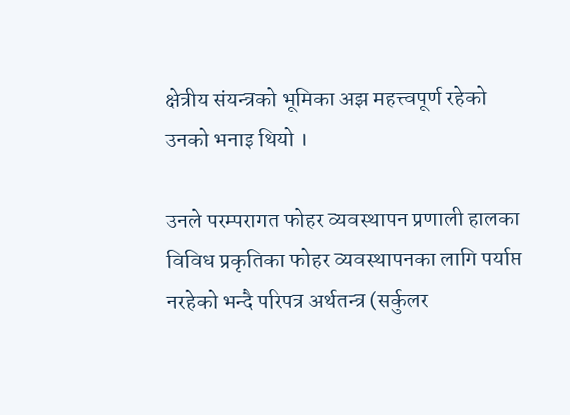क्षेत्रीय संयन्त्रको भूमिका अझ महत्त्वपूर्ण रहेको उनको भनाइ थियो ।

उनले परम्परागत फोहर व्यवस्थापन प्रणाली हालका विविध प्रकृतिका फोहर व्यवस्थापनका लागि पर्याप्त नरहेको भन्दै परिपत्र अर्थतन्त्र (सर्कुलर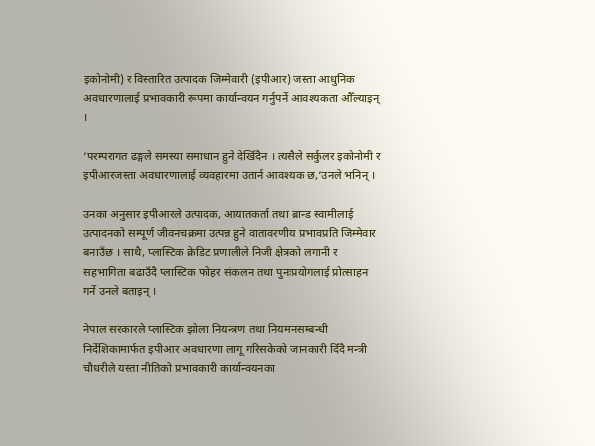इकोनोमी) र विस्तारित उत्पादक जिम्मेवारी (इपीआर) जस्ता आधुनिक अवधारणालाई प्रभावकारी रूपमा कार्यान्वयन गर्नुपर्ने आवश्यकता औँल्याइन् ।

‘परम्परागत ढङ्गले समस्या समाधान हुने देखिँदैन । त्यसैले सर्कुलर इकोनोमी र इपीआरजस्ता अवधारणालाई व्यवहारमा उतार्न आवश्यक छ,‘उनले भनिन् ।

उनका अनुसार इपीआरले उत्पादक, आयातकर्ता तथा ब्रान्ड स्वामीलाई उत्पादनको सम्पूर्ण जीवनचक्रमा उत्पन्न हुने वातावरणीय प्रभावप्रति जिम्मेवार बनाउँछ । साथै, प्लास्टिक क्रेडिट प्रणालीले निजी क्षेत्रको लगानी र सहभागिता बढाउँदै प्लास्टिक फोहर संकलन तथा पुनःप्रयोगलाई प्रोत्साहन गर्ने उनले बताइन् ।

नेपाल सरकारले प्लास्टिक झोला नियन्त्रण तथा नियमनसम्बन्धी निर्देशिकामार्फत इपीआर अवधारणा लागू गरिसकेको जानकारी दिँदै मन्त्री चौधरीले यस्ता नीतिको प्रभावकारी कार्यान्वयनका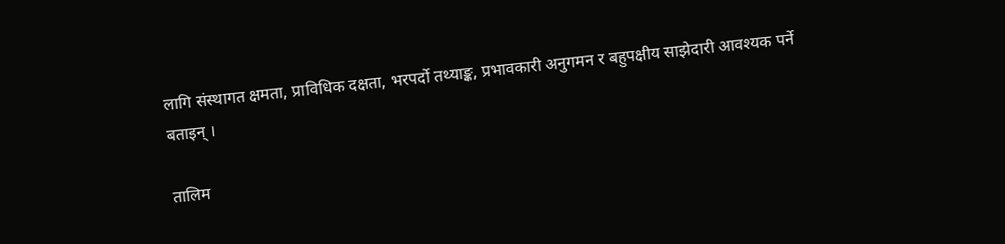लागि संस्थागत क्षमता, प्राविधिक दक्षता, भरपर्दो तथ्याङ्क, प्रभावकारी अनुगमन र बहुपक्षीय साझेदारी आवश्यक पर्ने बताइन् ।

तालिम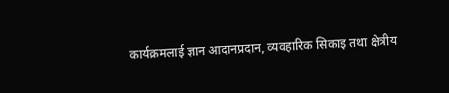कार्यक्रमलाई ज्ञान आदानप्रदान, व्यवहारिक सिकाइ तथा क्षेत्रीय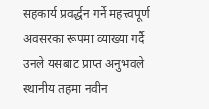सहकार्य प्रवर्द्धन गर्ने महत्त्वपूर्ण अवसरका रूपमा व्याख्या गर्दै उनले यसबाट प्राप्त अनुभवले स्थानीय तहमा नवीन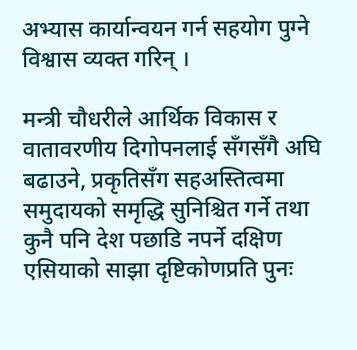अभ्यास कार्यान्वयन गर्न सहयोग पुग्ने विश्वास व्यक्त गरिन् ।

मन्त्री चौधरीले आर्थिक विकास र वातावरणीय दिगोपनलाई सँगसँगै अघि बढाउने, प्रकृतिसँग सहअस्तित्वमा समुदायको समृद्धि सुनिश्चित गर्ने तथा कुनै पनि देश पछाडि नपर्ने दक्षिण एसियाको साझा दृष्टिकोणप्रति पुनः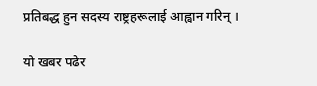प्रतिबद्ध हुन सदस्य राष्ट्रहरूलाई आह्वान गरिन् ।

यो खबर पढेर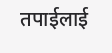तपाईलाई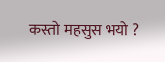कस्तो महसुस भयो ?